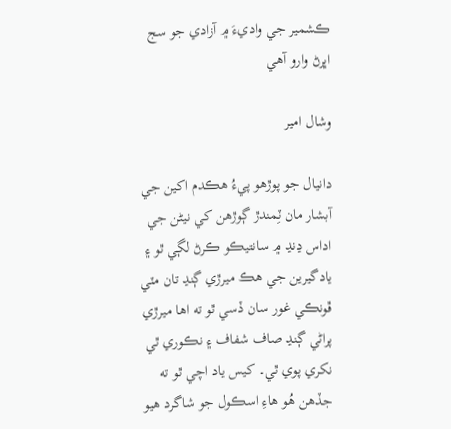ڪشمير جي واديءَ ۾ آزادي جو سج اڀرڻ وارو آهي

وشال امير

دانيال جو پوڙهو پيءُ هڪدم اکين جي آبشار مان ٽِمندڙ ڳوڙهن کي نيڻن جي اداس ڍنڍ ۾ سانتيڪو ڪرڻ لڳي ٿو ۽ يادگيرين جي هڪ ميرڙي ڳنڍ تان مٽي ڦونڪي غور سان ڏسي ٿو ته اها ميرڙي پراڻي ڳنڍ صاف شفاف ۽ نڪوري ٿي نکري پوي ٿي۔ کيس ياد اچي ٿو ته جڏهن هُو هاءِ اسڪول جو شاگرد هيو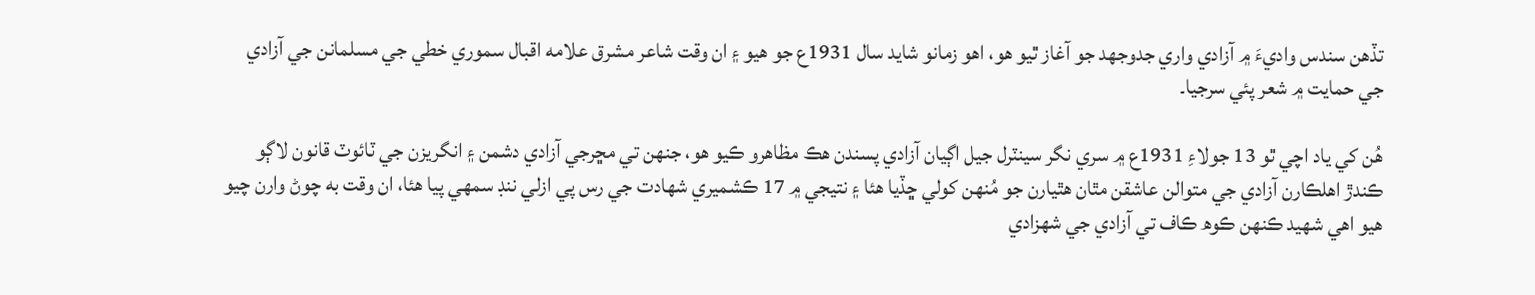تڏهن سندس واديءَ ۾ آزادي واري جدوجهد جو آغاز ٿيو هو، اهو زمانو شايد سال 1931ع جو هيو ۽ ان وقت شاعر مشرق علامه اقبال سموري خطي جي مسلمانن جي آزادي جي حمايت ۾ شعر پئي سرجيا۔

هُن کي ياد اچي ٿو 13 جولاءِ 1931ع ۾ سري نگر سينٽرل جيل اڳيان آزادي پسندن هڪ مظاهرو ڪيو هو، جنهن تي مڇرجي آزادي دشمن ۽ انگريزن جي ٽائوٽ قانون لاڳو ڪندڙ اهلڪارن آزادي جي متوالن عاشقن مٿان هٿيارن جو مُنهن کولي ڇڏيا هئا ۽ نتيجي ۾ 17 ڪشميري شهادت جي رس پي ازلي ننڊ سمهي پيا هئا، ان وقت به چوڻ وارن چيو هيو اهي شهيد ڪنهن ڪوھ ڪاف تي آزادي جي شهزادي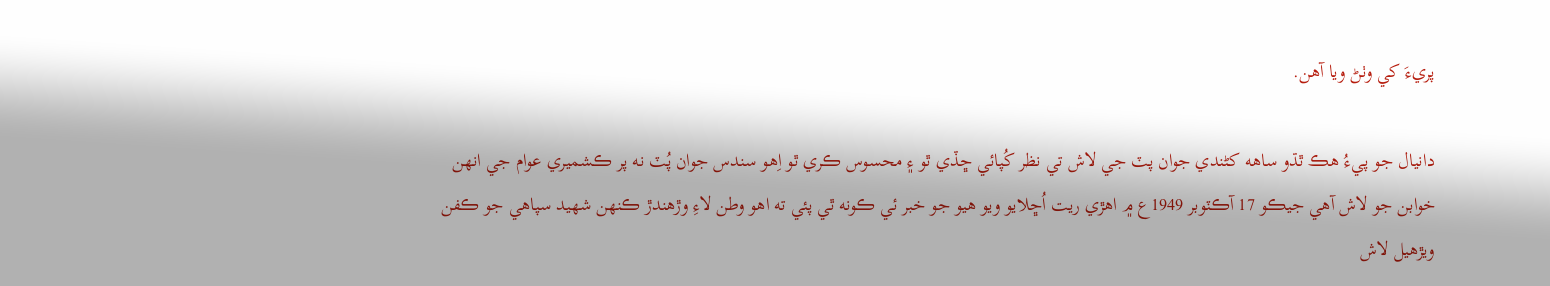پريءَ کي وٺڻ ويا آهن.

دانيال جو پيءُ هڪ ٿڌو ساهه کڻندي جوان پٽ جي لاش تي نظر کُپائي ڇڏي ٿو ۽ محسوس ڪري ٿو اِهو سندس جوان پُٽ نه پر ڪشميري عوام جي انهن خوابن جو لاش آهي جيڪو 17 آڪٽوبر 1949ع ۾ اهڙي ريت اُڇلايو ويو هيو جو خبر ئي ڪونه ٿي پئي ته اهو وطن لاءِ وڙهندڙ ڪنهن شهيد سپاهي جو ڪفن ويڙهيل لاش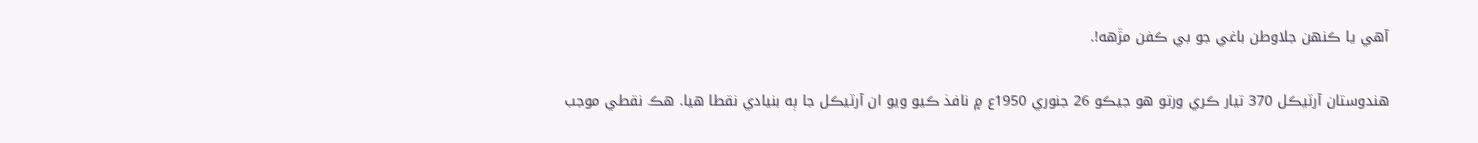آهي يا ڪنهن جلاوطن باغي جو بي ڪفن مڙهه!.

هندوستان آرٽيڪل 370 تيار ڪري ورتو هو جيڪو 26 جنوري 1950ع ۾ نافذ ڪيو ويو ان آرٽيڪل جا ٻه بنيادي نقطا هيا. هڪ نقطي موجب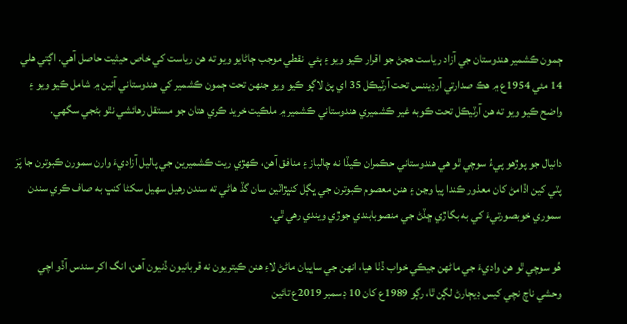ڄمون ڪشمير هندوستان جي آزاد رياست هجڻ جو اقرار ڪيو ويو ۽ ٻئي  نقطي موجب ڄاڻايو ويو ته هن رياست کي خاص حيثيت حاصل آهي. اڳتي هلي 14 مئي 1954ع ۾ هڪ صدارتي آرڊيننس تحت آرٽيڪل 35 اي پڻ لاڳو ڪيو ويو جنهن تحت ڄمون ڪشمير کي هندوستاني آئين ۾ شامل ڪيو ويو ۽ واضح ڪيو ويو ته هن آرٽيڪل تحت ڪوبه غير ڪشميري هندوستاني ڪشمير ۾ ملڪيت خريد ڪري هتان جو مستقل رهائشي نٿو بڻجي سگهي.

دانيال جو پوڙهو پيءُ سوچي ٿو هي هندوستاني حڪمران ڪيڏا نه چالباز ۽ منافق آهن، ڪهڙي ريت ڪشميرين جي پاليل آزاديءَ وارن سمورن ڪبوترن جا پَرَ پٽي کين اڏامڻ کان معذور ڪندا پيا وڃن ۽ هنن معصوم ڪبوترن جي ڀڳل کنڀڙاٽين سان گڏ هاڻي ته سندن رهيل سهيل سکڻا کنڀ به صاف ڪري سندن سموري خوبصورتيءَ کي به بگاڙي ڇڏڻ جي منصوبابندي جوڙي ويندي رهي ٿي.

هُو سوچي ٿو هن واديءَ جي ماڻهن جيڪي خواب ڏٺا هيا، انهن جي ساڀيان ماڻڻ لاءِ هنن ڪيتريون نه قربانيون ڏنيون آهن، انگ اکر سندس آڏو اچي وحشي ناچ نچي کيس ڊيڄارڻ لڳن ٿا، رڳو 1989ع کان 10 ڊسمبر 2019ع تائين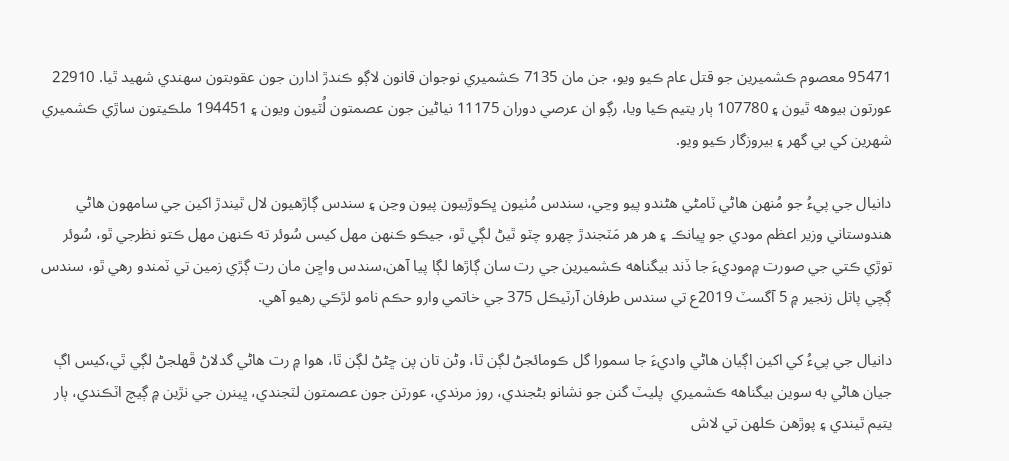95471 معصوم ڪشميرين جو قتل عام ڪيو ويو، جن مان 7135 ڪشميري نوجوان قانون لاڳو ڪندڙ ادارن جون عقوبتون سهندي شهيد ٿيا. 22910 عورتون بيوهه ٿيون ۽ 107780 ٻار يتيم ڪيا ويا، رڳو ان عرصي دوران 11175 نياڻين جون عصمتون لُٽيون ويون ۽ 194451 ملڪيتون ساڙي ڪشميري شهرين کي بي گهر ۽ بيروزگار ڪيو ويو.

دانيال جي پيءُ جو مُنهن هاڻي ٽامڻي هڻندو پيو وڃي، سندس مُٺيون ڀڪوڙبيون پيون وڃن ۽ سندس ڳاڙهيون لال ٿيندڙ اکين جي سامهون هاڻي هندوستاني وزير اعظم مودي جو ڀيانڪ ۽ هر هر مَٽجندڙ چهرو چٽو ٿيڻ لڳي ٿو، جيڪو ڪنهن مهل کيس سُوئر ته ڪنهن مهل ڪتو نظرجي ٿو، سُوئر توڙي ڪتي جي صورت ۾موديءَ جا ڏند بيگناهه ڪشميرين جي رت سان ڳاڙها لڳا پيا آهن،سندس واڇن مان رت ڳڙي زمين تي ٽمندو رهي ٿو، سندس ڳچي پاتل زنجير ۾ 5 آگسٽ 2019ع تي سندس طرفان آرٽيڪل 375 جي خاتمي وارو حڪم نامو لڙڪي رهيو آهي.

دانيال جي پيءُ کي اکين اڳيان هاڻي واديءَ جا سمورا گل ڪومائجڻ لڳن ٿا، وڻن تان پن ڇڻڻ لڳن ٿا، هوا ۾ رت هاڻي گدلاڻ ڦهلجڻ لڳي ٿي،کيس اڳ جيان هاڻي به سوين بيگناهه ڪشميري  پليٽ گنن جو نشانو بڻجندي، روز مرندي، عورتن جون عصمتون لٽجندي، ڀينرن جي نڙين ۾ ڳيچ اٽڪندي، ٻار يتيم ٿيندي ۽ پوڙهن ڪلهن تي لاش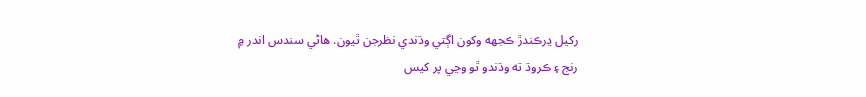رکيل ڍرڪندڙ ڪجهه وکون اڳتي وڌندي نظرجن ٿيون. هاڻي سندس اندر ۾ رنج ۽ ڪروڌ ته وڌندو ٿو وڃي پر کيس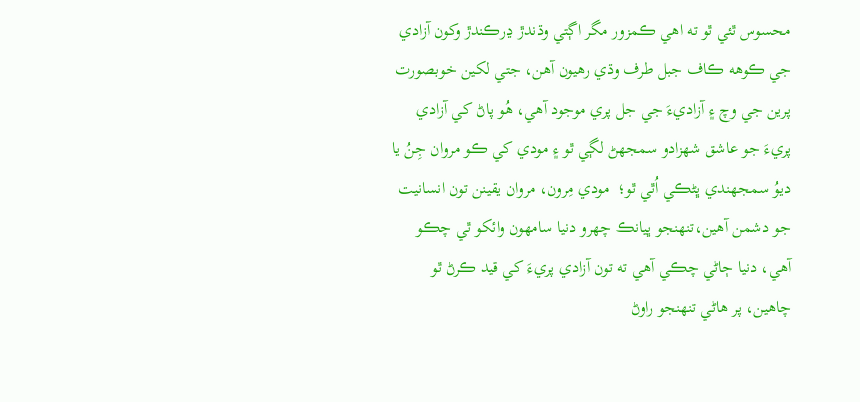محسوس ٿئي ٿو ته اهي ڪمزور مگر اڳتي وڌندڙ ڍرڪندڙ وکون آزادي جي ڪوهه ڪاف جبل طرف وڌي رهيون آهن، جتي لکين خوبصورت پرين جي وچ ۽ آزاديءَ جي جل پري موجود آهي، هُو پاڻ کي آزادي پريءَ جو عاشق شهزادو سمجهڻ لڳي ٿو ۽ مودي کي ڪو مروان جِنُ يا ديوُ سمجهندي ڀڻڪي اُٿي ٿو؛  مودي مِرون، مروان يقينن تون انسانيت جو دشمن آهين،تنهنجو ڀيانڪ چهرو دنيا سامهون وائکو ٿي چڪو آهي، دنيا ڄاڻي چڪي آهي ته تون آزادي پريءَ کي قيد ڪرڻ ٿو چاهين، پر هاڻي تنهنجو راوڻ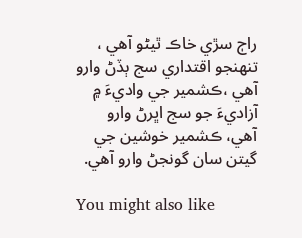راڄ سڙي خاڪ ٿيڻو آهي ، تنهنجو اقتداري سج ٻڏڻ وارو آهي ،ڪشمير جي واديءَ ۾ آزاديءَ جو سج اڀرڻ وارو آهي، ڪشمير خوشين جي گيتن سان گونجڻ وارو آهي.

You might also like